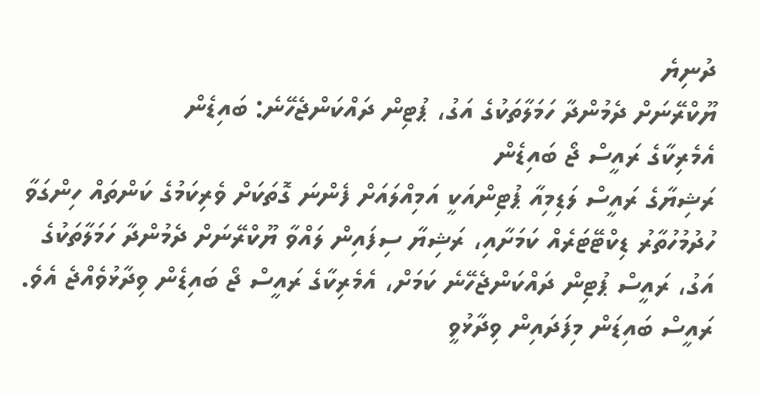ދުނިޔެ
ޔޫކްރޭނަށް ދެމުންދާ ހަމަލާތަކުގެ އަގު، ޕުޓިން ދައްކަންޖެހޭނެ: ބައިޑެން
އެމެރިކާގެ ރައީސް ޖޯ ބައިޑެން
ރަޝިޔާގެ ރައީސް ލަޑިމިއާ ޕުޓިންއަކީ އަމިއްލައަށް ފެންނަ ގޮތަކަށް ވެރިކަމުގެ ކަންތައް ހިންގަވާ ހުދުމުހުތާރު ޑިކްޓޭޓަރެއް ކަމަށާއި، ރަޝިޔާ ސިފައިން ލައްވާ ޔޫކްރޭނަށް ދެމުންދާ ހަމަލާތަކުގެ އަގު، ރައީސް ޕުޓިން ދައްކަންޖެހޭނެ ކަމަށް، އެމެރިކާގެ ރައީސް ޖޯ ބައިޑެން ވިދާޅުވެއްޖެ އެވެ.
ރައީސް ބައިޑަން މިފަދައިން ވިދާޅުވީ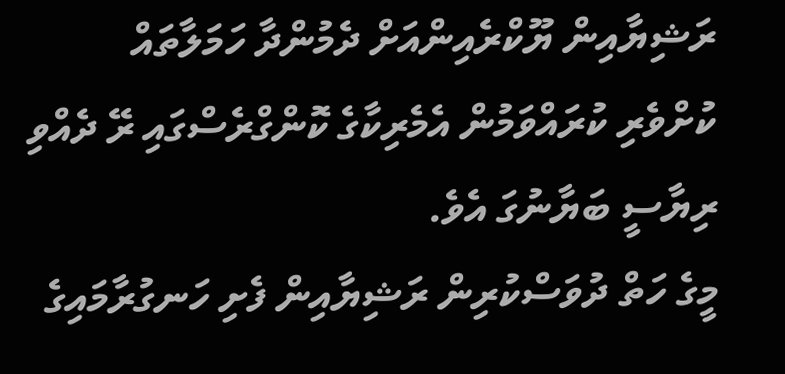ރަޝިޔާއިން ޔޫކްރެއިންއަށް ދެމުންދާ ހަމަލާތައް ކުށްވެރި ކުރައްވަމުން އެމެރިކާގެ ކޮންގްރެސްގައި ރޭ ދެއްވި ރިޔާސީ ބަޔާނުގަ އެވެ.
މީގެ ހަތް ދުވަސްކުރިން ރަޝިޔާއިން ފެށި ހަނގުރާމައިގެ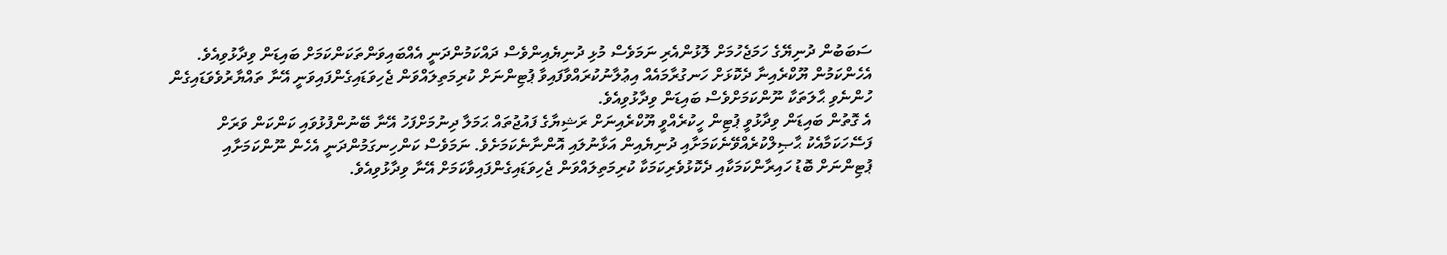ސަބަބުން ދުނިޔޭގެ ހަމަޖެހުމަށް ލޮޅުންއެރި ނަމަވެސް މުޅި ދުނިޔެއިންވެސް ދައްކަމުންދަނީ އެއްބައިވަންތަކަންކަމަށް ބައިޑަން ވިދާޅުވިއެވެ. އެހެންކަމުން ޔޫކްރެއިނާ ދެކޮޅަށް ހަނގުރާމައެއް އިޢުލާނުކުރައްވާފައިވާ ޕުޓިންނަށް ކުރިމަތިލައްވަން ޖެހިވަޑައިގެންފައިވަނީ އޭނާ ތައްޔާރުވެވަޑައިގެން ހުންނެވި ޙާލަތަކާ ނޫންކަމަށްވެސް ބައިޑަން ވިދާޅުވިއެވެ.
އެ ގޮތުން ބައިޑަން ވިދާޅުވީ ޕުޓިން ހީކުރެއްވީ ޔޫކްރެއިނަށް ރަޝިޔާގެ ފައުޖުތައް ޙަމަލާ ދިނުމަށްފަހު އޭނާ ބޭނުންފުޅުވައި ކަންކަން ވަރަށް ފަސޭހަކަމާއެކު ޙާޞިލްކުރެއްވޭނެކަމަށާއި ދުނިޔެއިން އަޅާނުލައި އޮންނާނެކަމަށެވެ. ނަމަވެސް ކަންހިނގަމުންދަނީ އެހެން ނޫންކަމަށާއި ޕުޓިންނަށް ބޮޑު ހައިރާންކަމަކާއި ދެކޮޅުވެރިކަމަކާ ކުރިމަތިލައްވަން ޖެހިވަޑައިގެންފައިވާކަމަށް އޭނާ ވިދާޅުވިއެވެ.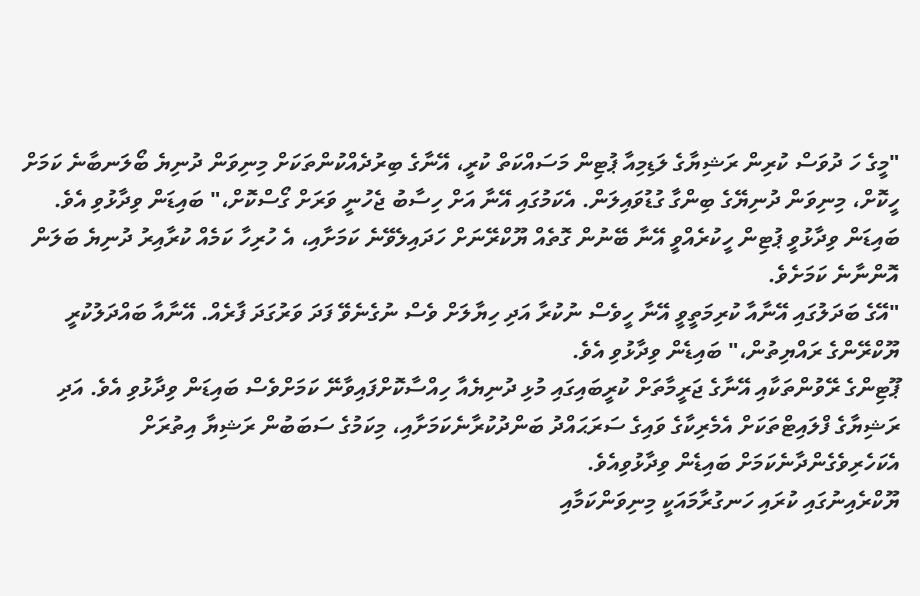"މީގެ ހަ ދުވަސް ކުރިން ރަޝިޔާގެ ލަޑިމިއާ ޕުޓިން މަސައްކަތް ކުރީ، އޭނާގެ ބިރުދެއްކުންތަކަށް މިނިވަން ދުނިޔެ ބޯލަނބާނެ ކަމަށް ހީކޮށް، މިނިވަން ދުނިޔޭގެ ބިންގާ ގުޑުވައިލަން. އެކަމުގައި އޭނާ އަށް ހިސާބު ޖެހުނީ ވަރަށް ގޯސްކޮށް،" ބައިޑަން ވިދާޅުވި އެވެ.
ބައިޑަން ވިދާޅުވީ ޕުޓިން ހީކުރެއްވީ އޭނާ ބޭނުން ގޮތެއް ޔޫކްރޭނަށް ހަދައިލެވޭނެ ކަމަށާއި، އެ ހުރިހާ ކަމެއް ކުރާއިރު ދުނިޔެ ބަލަން އޮންނާނެ ކަމަށެވެ.
"އޭގެ ބަދަލުގައި އޭނާއާ ކުރިމަތީވީ އޭނާ ހީވެސް ނުކުރާ އަދި ހިޔާލަށް ވެސް ނުގެނެވޭ ފަދަ ވަރުގަދަ ފާރެއް. އޭނާއާ ބައްދަލުކުރީ ޔޫކްރޭންގެ ރައްޔިތުން،" ބައިޑެން ވިދާޅުވި އެވެ.
ޕޫޓިންގެ ރޭވުންތަކާއި އޭނާގެ ޖަރީމާތަށް ކުރީބައިގައި މުޅި ދުނިޔެއާ ހިއްސާކޮށްފައިވާނޭ ކަމަށްވެސް ބައިޑަން ވިދާޅުވި އެވެ. އަދި ރަޝިޔާގެ ފްލައިޓްތަކަށް އެމެރިކާގެ ވައިގެ ސަރަޙައްދު ބަންދުކުރާނެކަމަށާއި، މިކަމުގެ ސަބަބުން ރަޝިޔާ އިތުރަށް އެކަހެރިވެގެންދާނެކަމަށް ބައިޑެން ވިދާޅުވިއެވެ.
ޔޫކްރެއިނުގައި ކުރައި ހަނގުރާމައަކީ މިނިވަންކަމާއި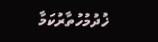ޚުދުމުހުތާރުކަމާ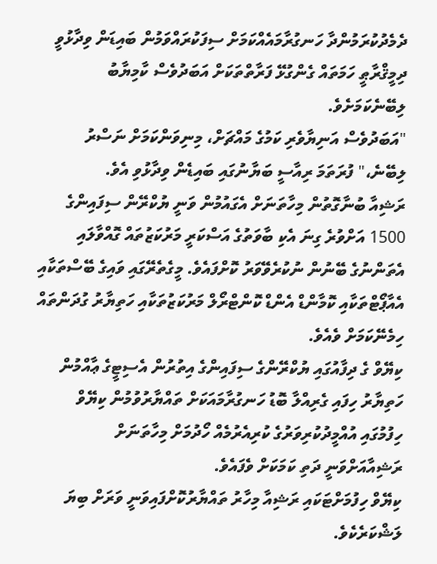ދެމެދުކުރަމުންދާ ހަނގުރާމައެއްކަމަށް ސިފަކުރައްވަމުން ބައިޑަން ވިދާޅުވީ ދިމީޤްރާޠީ ހަމަތައް ގެންގުޅޭ ފަރާތްތަކަށް އަބަދުވެސް ކާމިޔާބު ލިބޭނެކަމަށެވެ.
"އަބަދުވެސް އަނިޔާވެރި ކަމުގެ މައްޗަށް، މިނިވަންކަމަށް ނަސްރު ލިބޭނެ،" ފުރަތަމަ ރިއާސީ ބަޔާނުގައި ބައިޑެން ވިދާޅުވި އެވެ.
ރަޝިއާ ބުނާގޮތުން މިހާތަނަށް އެގައުމުން ވަނީ ޔުކްރޭން ސިފައިންގެ 1500 އަށްވުރެ ގިނަ އެކި ބާވަތުގެ އަސްކަރީ މަރުކަޒުތައް ގޮއްވާލައި އެތަންނުގެ ބޭނުން ނުކުރެވޭވަރު ކޮށްފައެވެ. މީގެތެރޭގައި ވައިގެ ބޭސްތަކާއި އެއާޕޯޓްތަކާއި ކޮމާންޑް އެންޑް ކޮންޓްރޯލް މަރުކަޒުތަކާއި ހަތިޔާރު ގުދަންތައް ހިމެނޭކަމަށް ވެއެވެ.
ކިޔޭވް ގެ ދިފާއުގައި ޔުކްރޭންގެ ސިފައިންގެ އިތުރުން އެސިޓީގެ ޢާއްމުން ހަތިޔާރު ހިފައި ގެރިއްލާ ބޮޑު ހަނގުރާމައަކަށް ތައްޔާރުވުމުން ކިޔޭވް ހިފުމުގައި އުއްމީދުކުރިވަރުގެ ކުރިއެރުމެއް ހޯދުމަށް މިހާތަނަށް ރަޝިއާއަށްވަނީ ދަތި ކަމަކަށް ވެފައެވެ.
ކިޔޭވް ހިފުމަށްޓަކައި ރަޝިއާ މިހާރު ތައްޔާރުކޮށްފައިވަނީ ވަރަށް ބިޔަ ލަޝްކަރެކެވެ.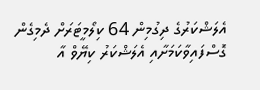އެލަޝްކަރުގެ ދިގުމިން 64 ކިލޯމީޓަރަށް ދެމިގެން ގޮސްފައިވާކަމަށާއި އެލަޝްކަރު ކިޔޭވް އާ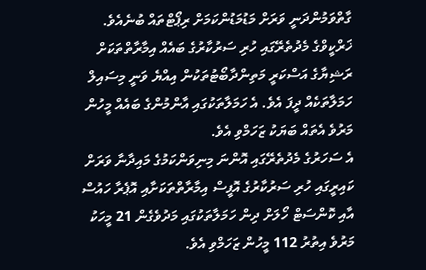ގާތްވަމުންދަނީ ވަރަށް މަޑުމަޑުންކަމަށް ރިޕޯޓްތައް ބުނެއެވެ.
ޚަރްކީވްގެ މެދުތެރޭގައި ހުރި ސަރުކާރުގެ ބައެއް އިމާރާތްތަކަށް ރަޝިޔާގެ އަސްކަރީ މަތިންދާބޯޓުތަކުން އިއްޔެ ވަނީ މިސައިލް ހަމަލާތަކެއް ދީފަ އެވެ. އެ ހަމަލާތަކުގައި އާންމުންގެ ބައެއް މީހުން މަރުވެ އެތައް ބަޔަކު ޒަހަމްވި އެވެ.
އެ ސަހަރުގެ މެދުތެރޭގައި އޮންނަ މިނިވަންކަމުގެ މައިދާނާ ވަރަށް ކައިރީގައި ހުރި ސަރުކާރުގެ އޮފީސް އިމާރާތްތަކަށާއި އޮޕެރާ ހައުސް އާއި ކޮންސަޓް ހޯލަށް ދިން ހަމަލާތަކުގައި މަދުވެގެން 21 މީހަކު މަރުވެ އިތުރު 112 މީހުން ޒަހަމްވި އެވެ.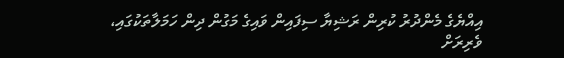އިއްޔެގެ މެންދުރު ކުރިން ރަޝިޔާ ސިފައިން ވައިގެ މަގުން ދިން ހަމަލާތަކުގައި، ވެރިރަށް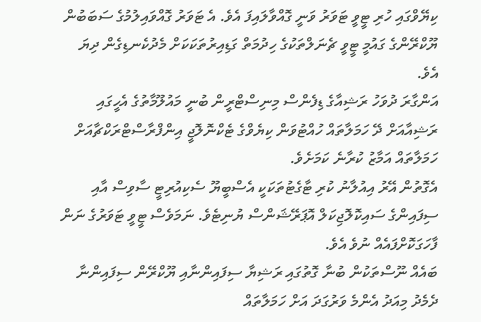ކިޔޭވްގައި ހުރި ޓީވީ ޓަވަރު ވަނީ ގޮއްވާލައިފަ އެވެ. އެ ޓަވަރު ގޮއްވައިލުމުގެ ސަބަބުން ޔޫކްރޭންގެ ގައުމީ ޓީވީ ޗެނަލްތަކުގެ ހިދުމަތް ގަޑިއިރުތަކަކަށް މެދުކެނޑިގެން ދިޔަ އެވެ.
އަންގާރަ ދުވަހު ރަޝިއާގެ ޑިފެންސް މިނިސްޓްރީން ބުނީ މައުލޫމާތުގެ އެހީގައި ރަޝިއާއަށް ދޭ ހަމަލާތައް ހުއްޓުވަން ކިޔެވްގެ ޓެކްނޮލޮޖީ އިންފްރާސްޓްރަކްޗާއަށް ހަމަލާތައް އަމާޒު ކުރާނެ ކަމަށެވެ.
އެގޮތުން އޭރު އިއުލާނު ކުރި ޓާގެޓުތަކަކީ އެސްބީޔޫ ސެކިއުރިޓީ ސާވިސް އާއި ސިފައިންގެ ސައިކޮލޮޖިކަލް އޮޕަރޭޝަންސް ޔުނިޓެވެ. ނަމަވެސް ޓީވީ ޓަވަރުގެ ނަން ފާހަގަކޮށްފައެއް ނުވެ އެވެ.
ބައެއް ނޫސްތަކުން ބުނާ ގޮތުގައި ރަޝިޔާ ސިފައިންނާއި ޔޫކްރޭން ސިފައިންނާ ދެމެދު މިއަދު އެންމެ ވަރުގަދަ އަށް ހަމަލާތައް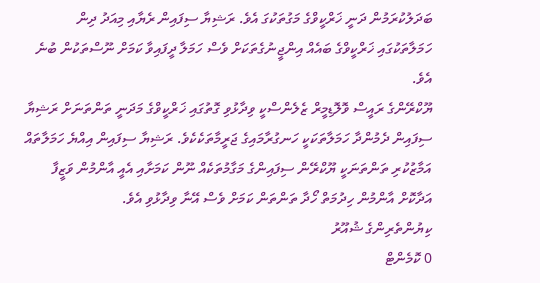ބަދަލުކުރަމުން ދަނީ ޚަރްކީވްގެ މަގުތަކުގަ އެވެ. ރަޝިޔާ ސިފައިން ރެޔާއި މިއަދު ދިން ހަމަލާތަކުގައި ޚަރްކީވްގެ ބައެއް އިންޖީނުގެތަކަށް ވެސް ހަމަލާ ދީފައިވާ ކަމަށް ނޫސްތަކުން ބުނެ އެވެ.
ޔޫކްރޭންގެ ރައީސް ވޮލޮޑިމީރް ޒެލެންސްކީ ވިދާޅުވި ގޮތުގައި ޚަރްކީވްގެ މަދަނީ ތަންތަނަށް ރަޝިޔާ ސިފައިން ދެމުންދާ ހަމަލާތަކަކީ ހަނގުރާމައިގެ ޖަރީމާތަކެކެވެ. ރަޝިޔާ ސިފައިން އިއްޔެ ހަމަލާތައް އަމާޒުކުރި ތަންތަނަކީ ޔޫކްރޭން ސިފައިންގެ މަގާމުތަކެއް ނޫން ކަމަށާއި އެއީ އާންމުން ވަޒީފާ އަދާކޮށް އާންމުން ހިދުމަތް ހޯދާ ތަންތަން ކަމަށް ވެސް އޭނާ ވިދާޅުވި އެވެ.
ކިޔުންތެރިންގެ ޝުއޫރު
0 ކޮމެންޓް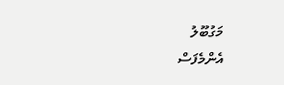މަގުބޫލު
އެންމެފަސް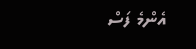އެންމެ ފަސް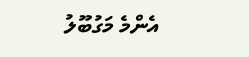އެންމެ މަގުބޫލު